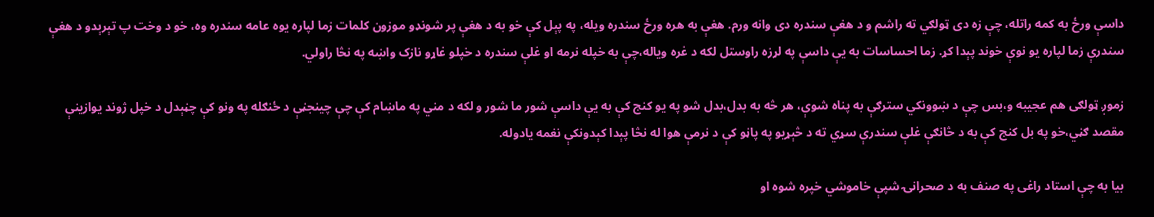داسې ورځ به کمه راتله، چې زه دی ټولګي ته راشم و د هغې سندره دی وانه ورم. هغې به هره ورځ سندره ویله، په پېل کې خو به د هغې پر شونډو موزون کلمات زما لپاره یوه عامه سندره وه، خو د وخت پ تېرېدو د هغې سندرې زما لپاره یو نوې خوند پېدا کړ. زما احساسات به یې داسې په لړزه راوستل لکه د غره ویاله،چې به خپله نرمه او غلې سندره د خپلو غاړو نازک واښه په نڅا راولي.

زموږ ټولګی هم عجیبه و،بس چې د ښوونکي سترګې به پناه شوې، هر څه به بدل،بدل شو په یو کنج کې به یې داسې شور ما شور و لکه د مني په ماښام کې چې چینجڼې د ځنګله په ونو کې چڼېدل د خپل ژوند یوازینې مقصد ګڼي،خو په بل کنج کې به د څانګې غلې سندرې سړي ته د څېړیو په پاڼو کې د نرمې هوا له نڅا پېدا کېدونکې نغمه یادوله.

بیا به چې استاد راغی په صنف به د صحرانۍ شپې خاموشي خپره شوه او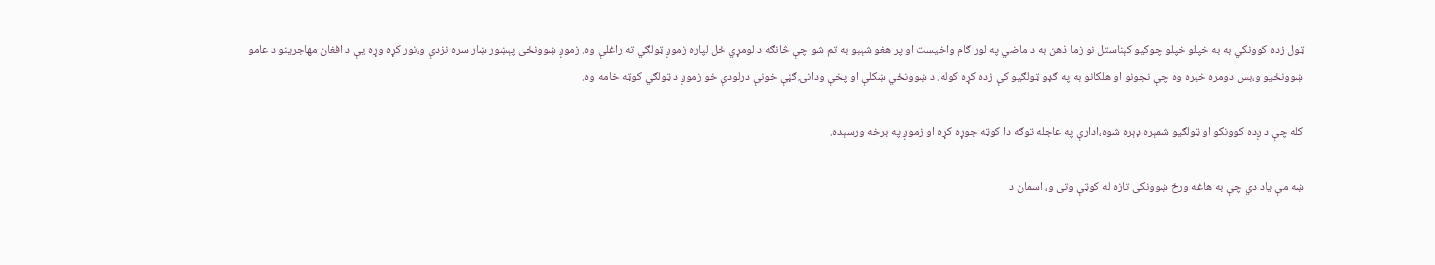ټول زده کوونکي به به خپلو خپلو چوکیو کېناستل نو زما ذهن به د ماضي په لور ګام واخیست او پر هغو شېبو به تم شو چې څانګه د لومړي ځل لپاره زموږ ټولګي ته راغلې وه. زموږ ښوونځی پېښور ښار سره نزدې و،نور کړه وړه یې د افغان مهاجرینو د عامو ښوونځیو و،بس دومره خبره وه چې نجونو او هلکانو به په ګډو ټولګیو کې زده کړه کوله. د ښوونځي ښکلې او پخې ودانۍ ګڼې خونې درلودې خو زموږ د ټولګي کوټه خامه وه.

کله چې د ږده کوونکو او ټولګیو شمېره ډېره شوه،ادارې په عاجله توګه دا کوټه جوړه کړه او زموږ په برخه ورسېده.

ښه مې یاد دي چې به هاغه ورځ ښوونکی تازه له کوټې وتی و، اسمان د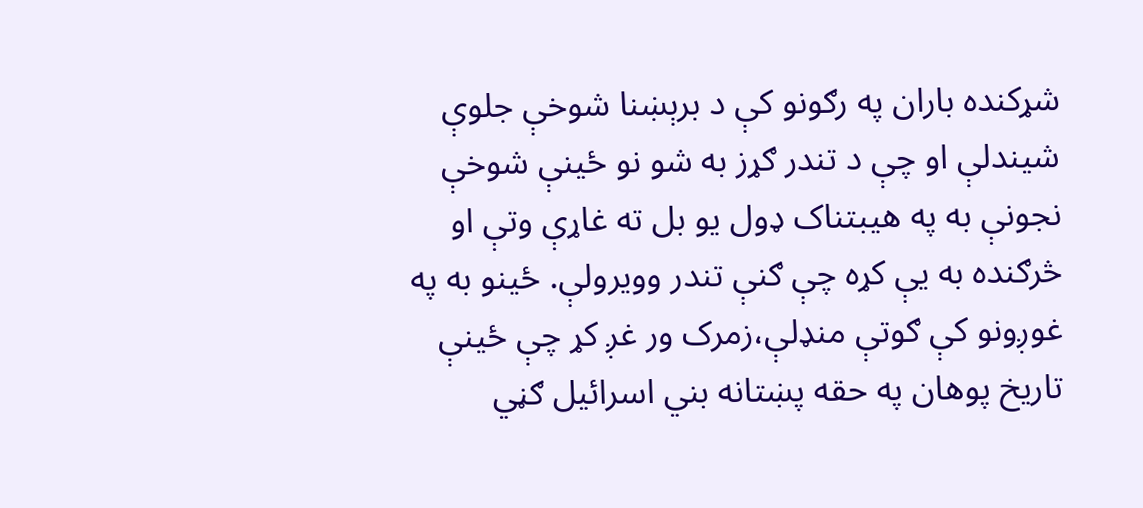شړکنده باران په رګونو کې د برېښنا شوخې جلوې شیندلې او چې د تندر ګړز به شو نو ځینې شوخې نجونې به په هیبتناک ډول یو بل ته غاړې وتې او څرګنده به یې کړه چې ګنې تندر وویرولې. ځینو به په غوږونو کې ګوتې منډلې،زمرک ور غږ کړ چې ځینې تاریخ پوهان په حقه پښتانه بني اسرائیل ګڼي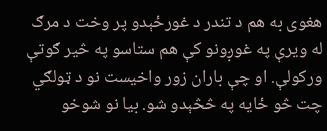هغوی به هم د تندر د غورځېدو پر وخت د مرګ له ويرې په غوږونو کې هم ستاسو په څیر ګوتې ورکولې. او چې باران زور واخیست نو د ټولګي چت څو ځایه په څڅېدو شو. بیا نو شوخو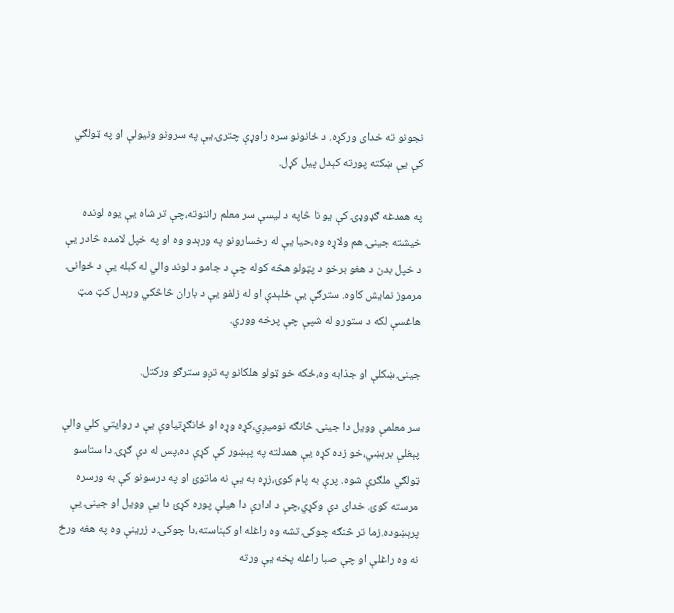نجونو ته خدای ورکړه. د ځانونو سره راوړې چترۍ یې په سرونو ونیولې او په ټولګي کې یې ښکته پورته کېدل پیل کړل.

په همدغه ګډوډۍ کې یو نا څاپه د لیسې سر معلم راننوته،چې تر شاه یې یوه لونده خیشته جینۍ هم ولاړه وه،حیا یې له رخسارونو په ورېدو وه او په خپل لامده څادر یې د خپل بدن د هغو برخو د پټولو هڅه کوله چې د جامو د لوند والي له کبله یې د ځوانۍ مرموز نمایش کاوه. سترګې یې ځلېدې او له زلفو یې د باران څاڅکي ورېدل کټ مټ هاغسې لکه د ستورو له شپې چې پرخه ووري.

جینۍ ښکلې او جذابه وه،ځکه خو ټولو هلکانو په تږو سترګو ورکتل.

سر معلمې وویل دا جینۍ څانګه نومیږي،کړه وړه او ځانګړتیاوې یې د روایتي کلي والې پېغلې برېښي،خو زده کړه یې همدلته په پېښور کې کړې ده،پس له دې ګړۍ دا ستاسو ټولګي ملګرې شوه. پرې به پام کوئ،زړه به یې نه ماتوئ او په درسونو کې به ورسره مرسته کوئ. خدای دې وکړي،چې د ادارې دا هیلې پوره کړئ دا یې وویل او جینۍ یې پرېښوده.زما تر څنګه چوکۍ تشه وه راغله او کېناسته،دا چوکۍ د زرینې وه په هغه ورځ نه وه راغلې او چې صبا راغله پخه یې ورته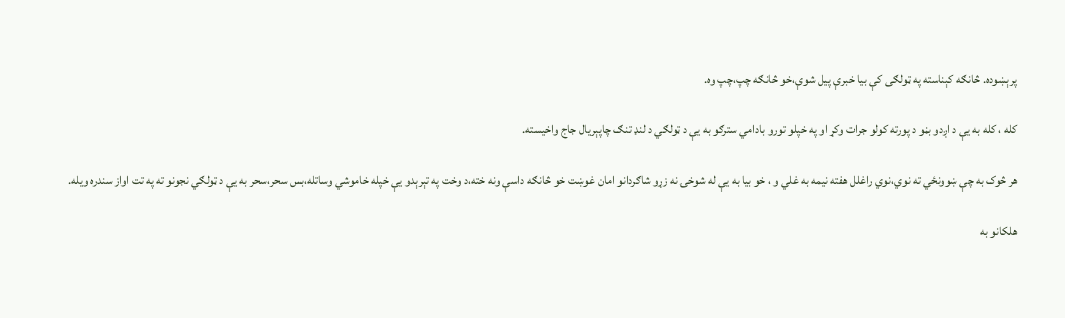پرېښوده. څانګه کېناسته په ټولګی کې بیا خبرې پیل شوې،خو څانګه چپ،چپ وه.

کله ، کله به یې د اږدو بڼو د پورته کولو جرات وکړ او په خپلو تورو بادامي سترګو به یې د ټولګي د لنډ تنګ چاپېریال جاج واخیسته.

هر څوک به چې ښوونځي ته نوي،نوي راغلل هفته نیمه به غلي و ، خو بیا به یې له شوخۍ نه زړو شاګردانو امان غوښت خو څانګه داسې ونه خته،د وخت په تېرېدو یې خپله خاموشي وساتله،بس سحر،سحر به یې د ټولګي نجونو ته په تت اواز سندره ویله.

هلکانو به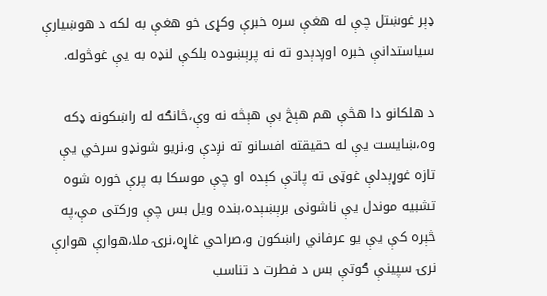ډېر غوښتل چې له هغې سره خبرې وکړی خو هغې به لکه د هوښیارې سیاستدانې خبره اوږدېدو ته نه پرېښوده بلکې لنډه به یې غوڅوله.

د هلکانو دا هڅې هم هېڅ بې هېڅه نه وې،څانګه له راښکونه ډکه وه،ښایست یې له حقیقته افسانو ته نږدې و،نریو شونډو سرخي یې تازه غوړېدلې غوټی ته پاتې کېده او چې موسکا به پرې خوره شوه تشبیه موندل یې ناشونی برېښېده،بنده ويل بس چې ورکتی مې،په څېره کې یې یو عرفاني راښکون و،صراحي غاړه،نرۍ ملا،هوارې هوارې نرۍ سپینې ګوتې بس د فطرت د تناسب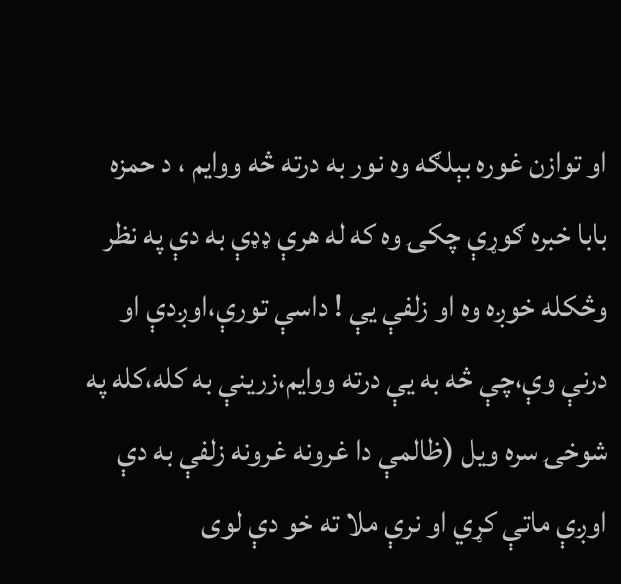او توازن غوره بېلګه وه نور به درته څه ووایم ، د حمزه بابا خبره ګوړې چکۍ وه که له هرې ډډې به دې په نظر وڅکله خوږه وه او زلفې یې ! داسې تورې،اوږدې او درنې وې،چې څه به یې درته ووایم،زرینې به کله،کله په شوخۍ سره ویل (ظالمې دا غرونه غرونه زلفې به دې اوږې ماتې کړي او نرې ملا ته خو دې لوی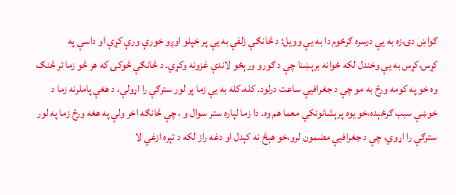ګواښ دی،زه به یې درسره ګرځوم دا به یې وویل: د څانګې زلفې به یې پر خپلو اوږو خورې ورې کړې او داسې په کړس،کړس به یې وخندل لکه ځوانه برېښنا چې د ګورو ورېځو لاندې غزونه وکړي. د څانګې څوکۍ که هر څو زما تر څنګ وه خو په کومه ورځ به مو چې د جغرافیې ساعت درلود. کله،کله به یې زما پر لور سترګې را اړولې، د هغې پاملرنه زما د خوښې سبب ګرځېده،خو یوه پرېشانونکي معما هم وه. دا زما لپاره ستر سوال و ، چې څانګه اخر ولې په هغه ورځ زما په لور سترګې را اړوي، چې د جغرافیې مضمون لرو،خو هېڅ نه کېدل او دغه راز لکه د تېره ازغي لا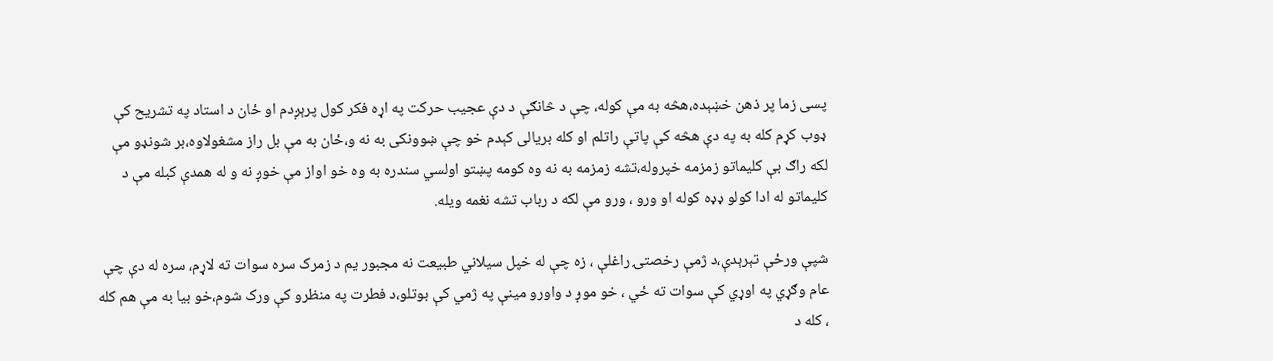پسی زما پر ذهن خښېده،هڅه به مې کوله، چې د څانګې د دې عجیب حرکت په اړه فکر کول پرېږدم او ځان د استاد په تشریح کې ډوب کړم کله به په دې هڅه کې پاتې راتلم او کله بریالی کېدم خو چې ښوونکی به نه و،ځان به مې بل راز مشغولاوه،بر شونډو مې لکه راګ بې کلیماتو زمزمه خپروله،تشه زمزمه به نه وه کومه پښتو اولسي سندره به وه خو اواز مې خوږ نه و له همدې کبله مې د کلیماتو له ادا کولو ډډه کوله او ورو ، ورو مې لکه د رباب تشه نغمه ویله.

شپې ورځې تېرېدې،د ژمې رخصتۍ راغلې ، زه چې له خپل سیلاني طبیعت نه مجبور یم د زمرک سره سوات ته لاړم، سره له دې چې عام وګړي په اوړي کې سوات ته ځي ، خو موږ د واورو مینې په ژمي کې بوتلو،د فطرت په منظرو کې ورک شوم،خو بیا به مې هم کله ، کله د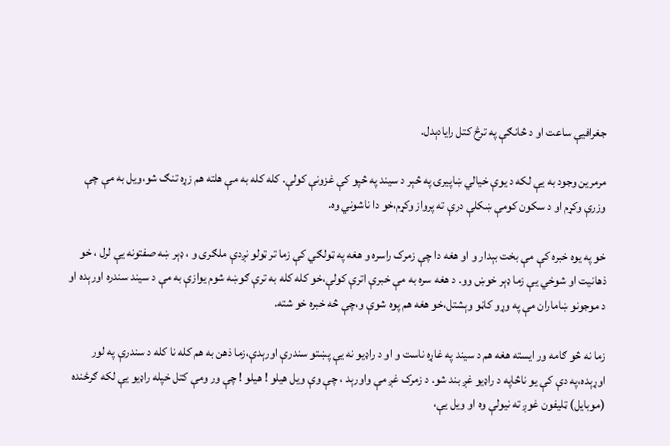جغرافیې ساعت او د څانګې په ترڅ کتل رایادېدل.

مرمرین وجود به یې لکه د یوې خیالي ښاپیرۍ په څېر د سیند په څپو کې غزونې کولې. کله کله به مې هلته هم زړه تنګ شو،ویل به مې چې وزرې وکړم او د سکون کومې ښکلې درې ته پرواز وکړم،خو دا ناشوني وه.

خو په یوه خبره کې مې بخت بېدار و او هغه دا چې زمرک راسره و هغه په ټولګي کې زما تر ټولو نږدې ملګری و ، ډېر ښه صفتونه یې لرل ، خو ذهانیت او شوخي یې زما ډېر خوښ وو. د هغه سره به مې خبرې اترې کولې،خو کله کله به ترې ګوښه شوم یوازې به مې د سیند سندره اورېده او د موجونو ښاماران مې په وړو کاڼو وېشتل،خو هغه هم پوه شوې و،چې څه خبره خو شته.

زما نه څو ګامه ور ایسته هغه هم د سیند په غاړه ناست و او د راډیو نه یې پښتو سندرې اورېدې،زما ذهن به هم کله نا کله د سندرې په لور اوړېده،په دې کې یو ناڅاپه د راډیو غږ بند شو. د زمرک غږ مې واورېد ، چې وې ویل هیلو ! هیلو ! چې ور ومې کتل خپله راډیو یې لکه ګرځنده (موبایل) ټلیفون غوږ ته نیولې وه او ویل یې،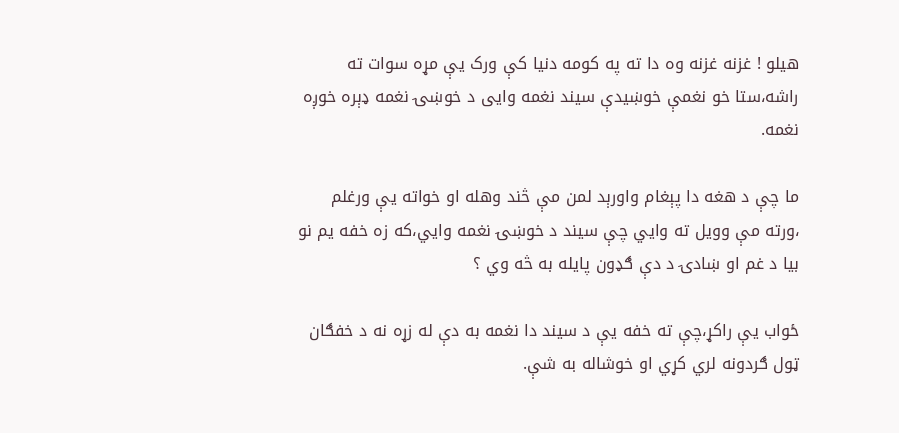هیلو ! غزنه غزنه وه دا ته په کومه دنیا کې ورک یې مړه سوات ته راشه،ستا خو نغمې خوښیدې سیند نغمه وایی د خوښۍ نغمه ډېره خوږه نغمه.

ما چې د هغه دا پېغام واورېد لمن مې څند وهله او خواته یې ورغلم ،ورته مې وویل ته وايي چې سیند د خوښۍ نغمه وايي،که زه خفه یم نو بیا د غم او ښادۍ د دې ګډون پایله به څه وي ؟

ځواب یې راکړ،چې ته خفه یې د سیند دا نغمه به دې له زړه نه د خفګان ټول ګردونه لري کړي او خوشاله به شې.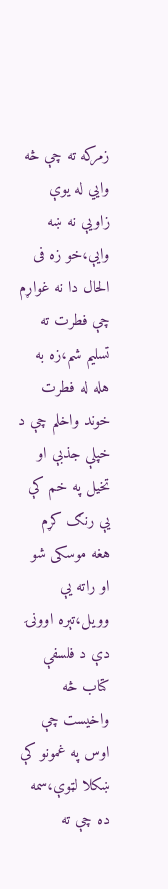زمرکه ته چې څه وایي له یوې زاویې نه ښه وایې،خو زه فی الحال دا نه غواړم چې فطرت ته تسلیم شم،زه به هله له فطرت خوند واخلم چې د خپلې جذبې او تخیل په خم کې یې رنګ کړم هغه موسکی شو او راته یې وویل،تېره اوونۍ دې د فلسفې کتاب څه واخیست چې اوس په غمونو کې ښکلا لټوې،سمه ده چې ته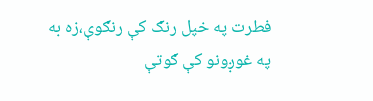فطرت په خپل رنګ کې رنګوې،زه به په غوږونو کې ګوتې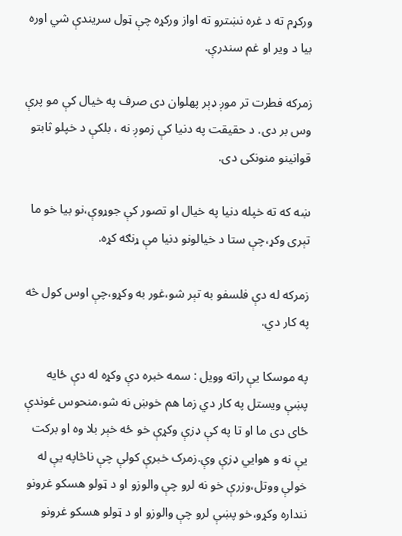ورکړم ته د غره نښترو ته اواز ورکړه چې ټول سریندې شي اوره بیا د ویر او غم سندرې.

زمرکه فطرت تر موږ ډېر پهلوان دی صرف په خیال کې مو پرې وس بر دی. د حقیقت په دنیا کې زموږ نه ، بلکې د خپلو ثابتو قوانینو منونکی دی.

ښه که ته خپله دنیا په خیال او تصور کې جوړوې،نو بیا خو ما تېری وکړ،چې ستا د خیالونو دنیا مې ړنګه کړه.

زمرکه له دې فلسفو به تېر شو،غور به وکړو،چې اوس کول څه په کار دي.

په موسکا یې راته وویل : سمه خبره دې وکړه له دې ځایه پښې ویستل په کار دي زما هم خوښ نه شو،منحوس غوندې ځای دی ما او تا په کې ډزې وکړې خو ځه خېر بلا وه او برکت یې نه و هوایي ډزې وې.زمرک خبرې کولې چې ناڅاپه یې له خولې ووتل،وزرې خو نه لرو چې والوزو او د ټولو هسکو غرونو ننداره وکړو،خو پښې لرو چې والوزو او د ټولو هسکو غرونو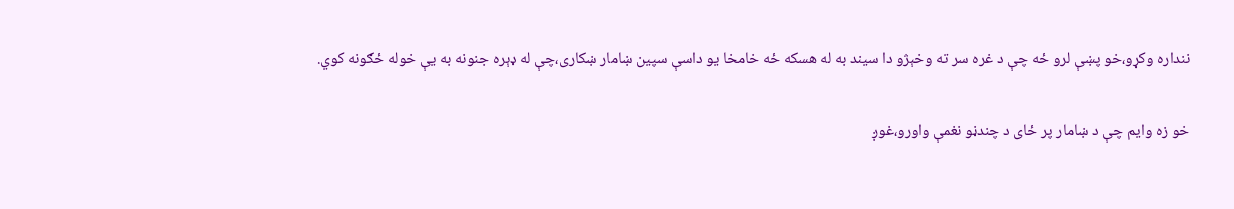ننداره وکړو،خو پښې لرو ځه چې د غره سر ته وخېژو دا سیند به له هسکه ځه خامخا یو داسې سپین ښامار ښکاری،چې له ډېره جنونه به یې خوله ځګونه کوي.

خو زه وایم چې د ښامار پر ځای د چندڼو نغمې واورو،غوږ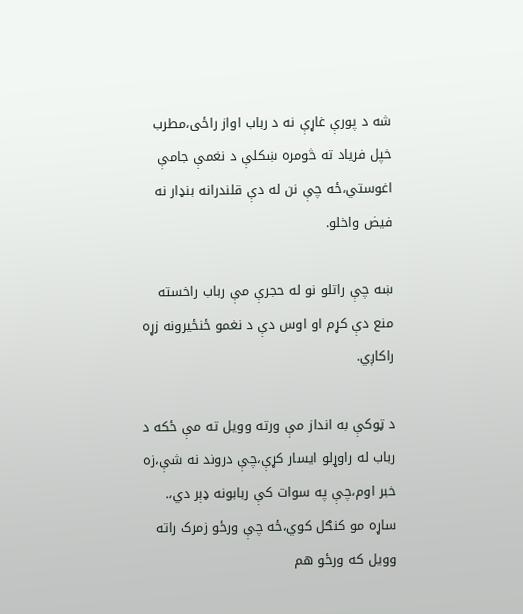شه د پورې غاړې نه د رباب اواز راځی،مطرب خپل فریاد ته څومره ښکلې د نغمې جامې اغوستي،ځه چې نن له دې قلندرانه بنډار نه فیض واخلو.

ښه چې راتلو نو له حجرې مې رباب راخسته منع دې کړم او اوس دې د نغمو ځنځیرونه زړه راکاږي.

د ټوکې به انداز مې ورته وویل ته مې ځکه د رباب له راوړلو ایسار کړې،چې دروند نه شې،زه خبر اوم،چې په سوات کې ربابونه ډېر دي،. ساړه مو کنګل کوي،ځه چې ورځو زمرک راته وویل که ورځو هم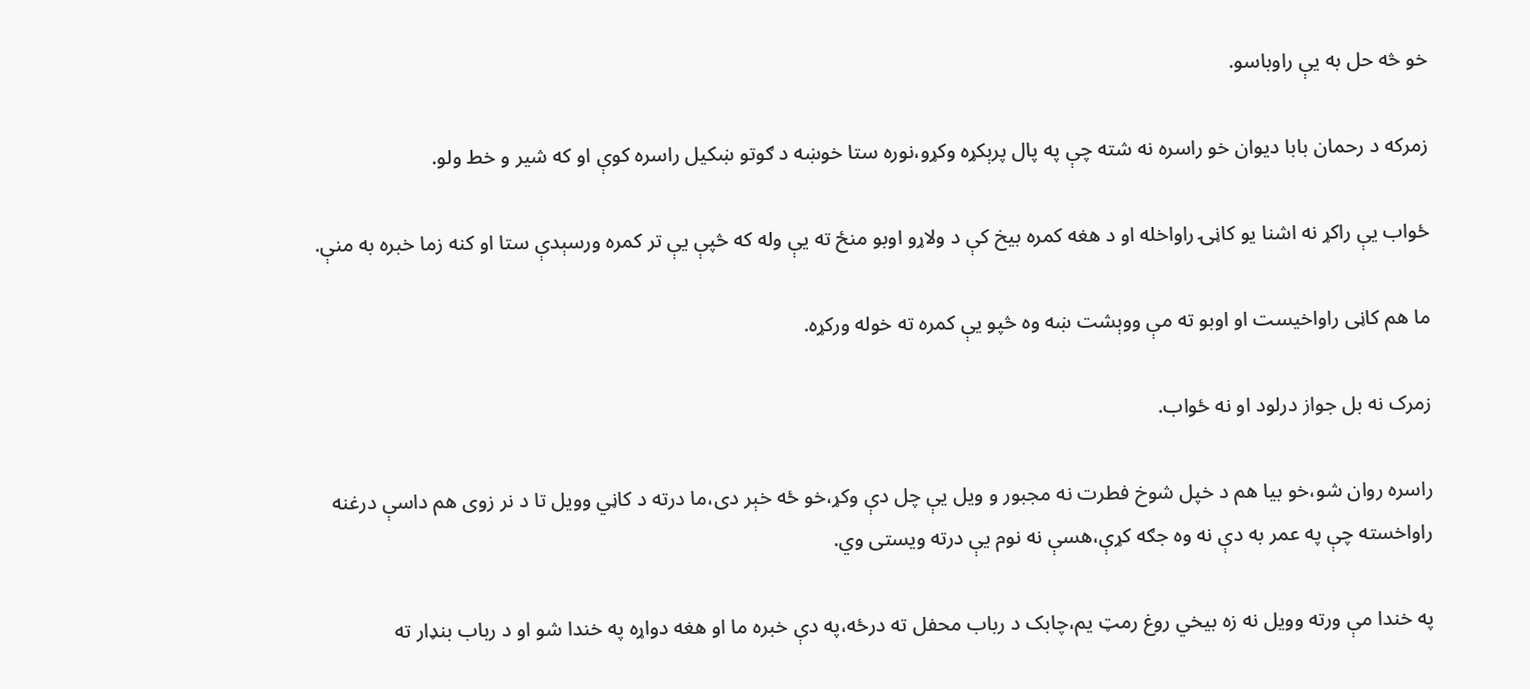خو څه حل به یې راوباسو.

زمرکه د رحمان بابا دیوان خو راسره نه شته چې په پال پرېکړه وکړو،نوره ستا خوښه د ګوتو ښکیل راسره کوې او که شیر و خط ولو.

ځواب یې راکړ نه اشنا یو کاڼۍ راواخله او د هغه کمره بیخ کې د ولاړو اوبو منځ ته یې وله که څپې یې تر کمره ورسېدې ستا او کنه زما خبره به منې.

ما هم کاڼی راواخیست او اوبو ته مې ووېشت ښه وه څپو یې کمره ته خوله ورکړه.

زمرک نه بل جواز درلود او نه ځواب.

راسره روان شو،خو بیا هم د خپل شوخ فطرت نه مجبور و ویل یې چل دې وکړ،خو ځه خېر دی،ما درته د کاڼي وویل تا د نر زوی هم داسې درغنه راواخسته چې په عمر به دې نه وه جګه کړې،هسې نه نوم یې درته ویستی وي.

په خندا مې ورته وویل نه زه بیخي روغ رمټ یم،چابک د رباب محفل ته درځه،په دې خبره ما او هغه دواړه په خندا شو او د رباب بنډار ته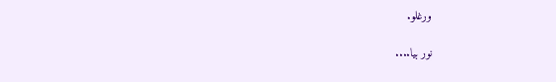ورغلو.

نور بيا....